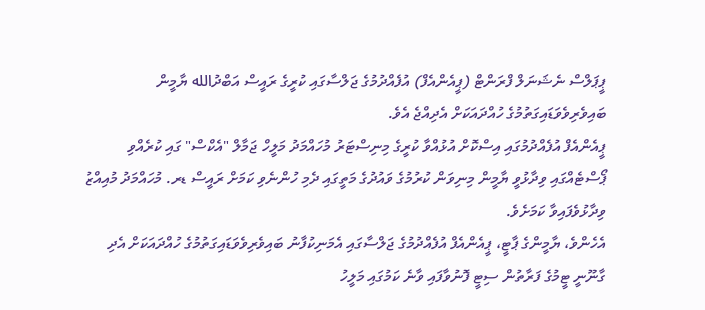ޕީޕަލްސް ނެޝަނަލް ފްރަންޓް (ޕީއެންއެފް) އުފެއްދުމުގެ ޖަލްސާގައި ކުރީގެ ރައީސް އަބްދުالله ޔާމީން ބައިވެރިވެވަޑައިގަތުމުގެ ހުއްދައަކަށް އެދިއްޖެ އެވެ.
ޕީއެންއެފް އުފެއްދުމުގައި އިސްކޮށް އުޅުއްވާ ކުރީގެ މިނިސްޓަރު މުހައްމަދު މަލީހް ޖަމާލް "އެކްސް" ގައި ކުރެއްވި ޕޯސްޓެއްގައި ވިދާޅުވީ ޔާމީން މިނިވަން ކުރުމުގެ ވައުދުގެ މަތީގައި ދެމި ހުންނެވި ކަމަށް ރައީސް ޑރ. މުހައްމަދު މުއިއްޒު ވިދާޅުވެފައިވާ ކަމަށެވެ.
އެހެންވެ، ޔާމީންގެ ޕާޓީ، ޕީއެންއެފް އުފެއްދުމުގެ ޖަލްސާގައި އެމަނިކުފާނު ބައިވެރިވެވަޑައިގަތުމުގެ ހުއްދައަކަށް އެދި ގާނޫނީ ޓީމުގެ ފަރާތުން ސިޓީ ފޮނުވާފައި ވާނެ ކަމުގައި މަލީހު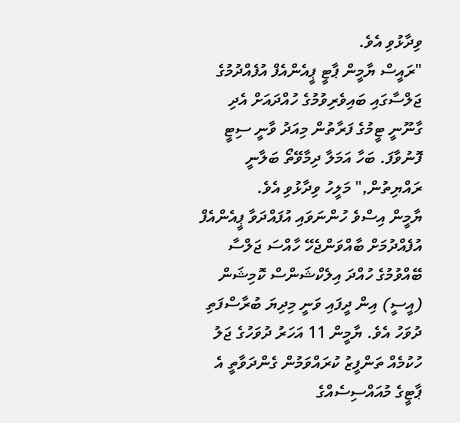ވިދާޅުވި އެވެ.
"ރައީސް ޔާމީން ޕާޓީ ޕީއެންއެފް އުފެއްދުމުގެ ޖަލްސާގައި ބައިވެރިވުމުގެ ހުއްދައަށް އެދި ގާނޫނީ ޓީމުގެ ފަރާތުން މިއަދު ވާނީ ސިޓީ ފޮނުވާފަ. ބަހާ އަމަލާ ދިމާވޭތޯ ބަލާނީ ރައްޔިތުން," މަލީހު ވިދާޅުވި އެވެ.
ޔާމީން އިސްވެ ހުންނަވައި އުފައްދަވާ ޕީއެންއެފް އުފެއްދުމަށް ބާއްވަންޖެހޭ ހާއްސަ ޖަލްސާ ބޭއްވުމުގެ ހުއްދަ އިލެކްޝަންސް ކޮމިޝަން (އީސީ) އިން ދީފައި ވަނީ މިދިޔަ ބުރާސްފަތި ދުވަހު އެވެ. ޔާމީން 11 އަހަރު ދުވަހުގެ ޖަލު ހުކުމެއް ތަންފީޒު ކުރައްވަމުން ގެންދަވާތީ އެ ޕާޓީގެ މުއައްސިސެއްގެ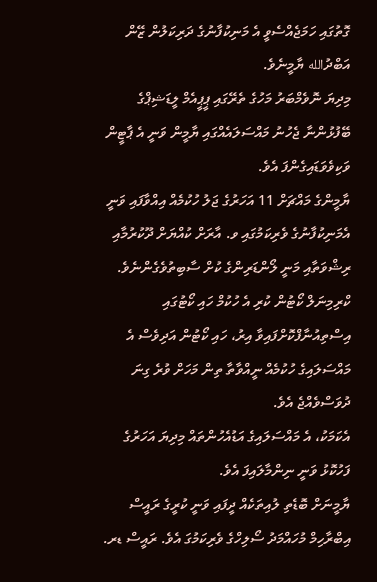ގޮތުގައި ހަމަޖެއްސެވީ އެ މަނިކުފާނުގެ ދަރިކަލުން ޒޭން އަބްދުالله ޔާމީނެވެ.
މިދިޔަ ނޮވެމްބަރު މަހުގެ ތެރޭގައި ޕީޕީއެމް ލީޑަޝިޕްގެ ބޭފުޅުންނާ ޖެހުނު މައްސަލައެއްގައި ޔާމީން ވަނީ އެ ޕާޓީން ވަކިވެވަޑައިގެންފަ އެވެ.
ޔާމީންގެ މައްޗަށް 11 އަހަރުގެ ޖަލު ހުކުމެއް އިއްވާފައި ވަނީ އެމަނިކުފާނުގެ ވެރިކަމުގައި ވ. އާރަށް ކުއްޔަށް ދޫކުރުމާއި ރިޝްވަތާއި މަނީ ލޯންޑަރިންގެ ކުށް ސާބިތުވެގެންނެވެ. ކްރިމިނަލް ކޯޓުން ކުރި އެ ހުކުމް ހައި ކޯޓުގައި އިސްތިއުނާފްކޮށްފައިވާ އިރު، ހައި ކޯޓުން އަދިވެސް އެ މައްސަލައިގެ ހުކުމެއް ނީއްވާތާ ތިން މަހަށް ވުރެ ގިނަ ދުވަސްވެއްޖެ އެވެ.
އެކަމަކު، އެ މައްސަލައިގެ އަޑުއެހުންތައް މިދިޔަ އަހަރުގެ ފަހުކޮޅު ވަނީ ނިންމާލައިފަ އެވެ.
ޔާމީނަށް ބޮޑެތި ލުއިތަކެއް ދީފައި ވަނީ ކުރީގެ ރައީސް އިބްރާހިމް މުހައްމަދު ސޯލިހްގެ ވެރިކަމުގަ އެވެ. ރައީސް ޑރ.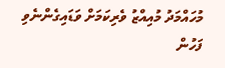މުހައްމަދު މުއިއްޒު ވެރިކަމަށް ވަޑައިގެންނެވި ފަހުން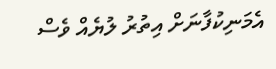އެމަނިކުފާނަށް އިތުރު ލުޔެއް ވެސް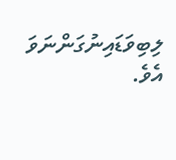ލިބިވަޑައިނުގަންނަވަ އެވެ.